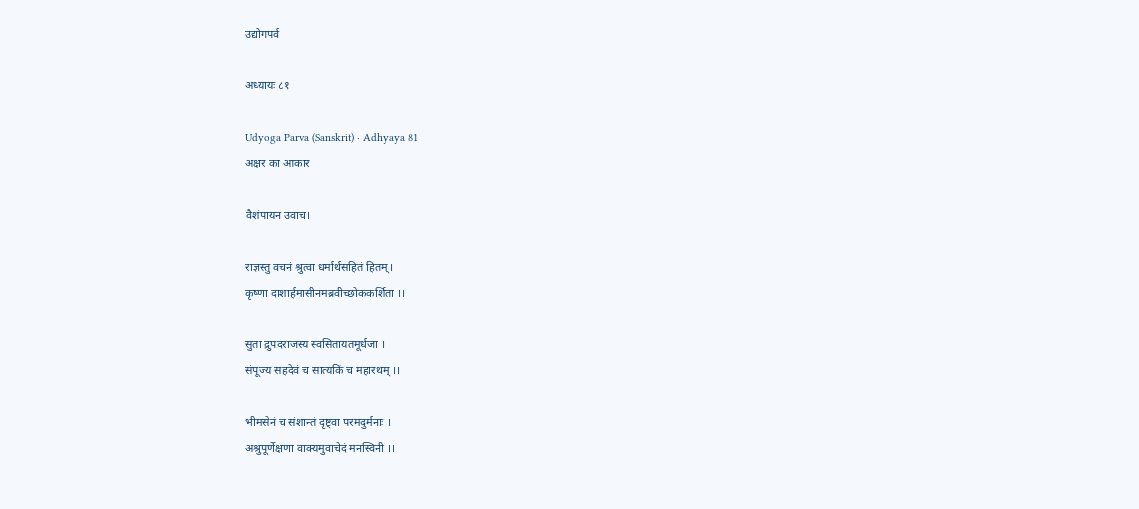उद्योगपर्व

अध्यायः ८१

Udyoga Parva (Sanskrit) · Adhyaya 81
अक्षर का आकार

वैशंपायन उवाच।

राज्ञस्तु वचनं श्रुत्वा धर्मार्थसहितं हितम्।
कृष्णा दाशार्हमासीनमब्रवीच्छोककर्शिता ।।

सुता द्रुपदराजस्य स्वसितायतमूर्धजा ।
संपूज्य सहदेवं च सात्यकिं च महारथम् ।।

भीमसेनं च संशान्तं दृष्ट्वा परमदुर्मनाः ।
अश्रुपूर्णेक्षणा वाक्यमुवाचेदं मनस्विनी ।।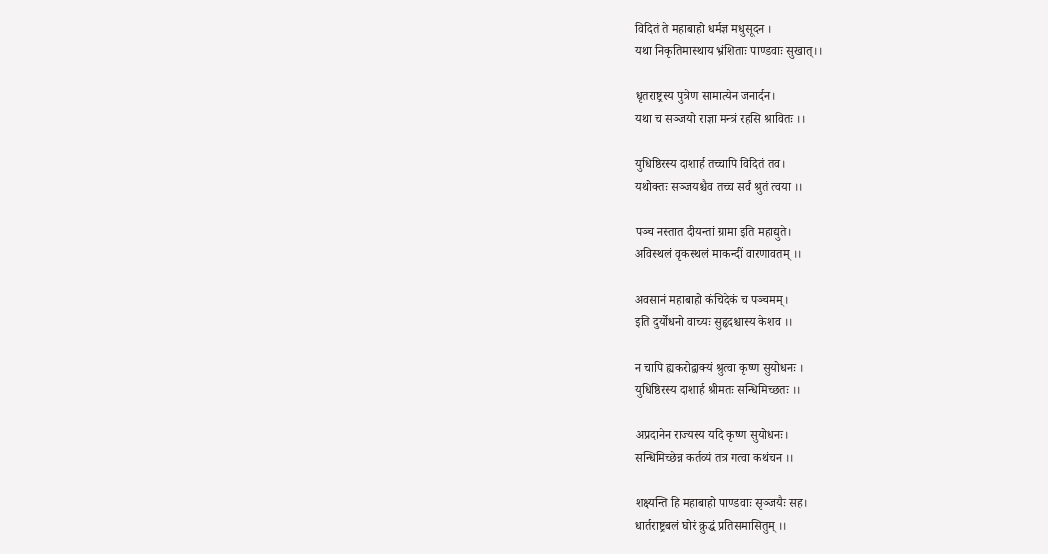विदितं ते महाबाहो धर्मज्ञ मधुसूदन ।
यथा निकृतिमास्थाय भ्रंशिताः पाण्डवाः सुखात्।।

धृतराष्ट्रस्य पुत्रेण सामात्येन जनार्दन।
यथा च सञ्जयो राज्ञा मन्त्रं रहसि श्रावितः ।।

युधिष्ठिरस्य दाशार्ह तच्चापि विदितं तव।
यथोक्तः सञ्जयश्चैव तच्च सर्वं श्रुतं त्वया ।।

पञ्च नस्तात दीयन्तां ग्रामा इति महाद्युते।
अविस्थलं वृकस्थलं माकन्दीं वारणावतम् ।।

अवसानं महाबाहो कंचिदेकं च पञ्चमम्।
इति दुर्योधनो वाच्यः सुहृदश्चास्य केशव ।।

न चापि ह्यकरोद्वाक्यं श्रुत्वा कृष्ण सुयोधनः ।
युधिष्ठिरस्य दाशार्ह श्रीमतः सन्धिमिच्छतः ।।

अप्रदानेन राज्यस्य यदि कृष्ण सुयोधनः।
सन्धिमिच्छेन्न कर्तव्यं तत्र गत्वा कथंचन ।।

शक्ष्यन्ति हि महाबाहो पाण्डवाः सृञ्जयैः सह।
धार्तराष्ट्रबलं घोरं क्रुद्धं प्रतिसमासितुम् ।।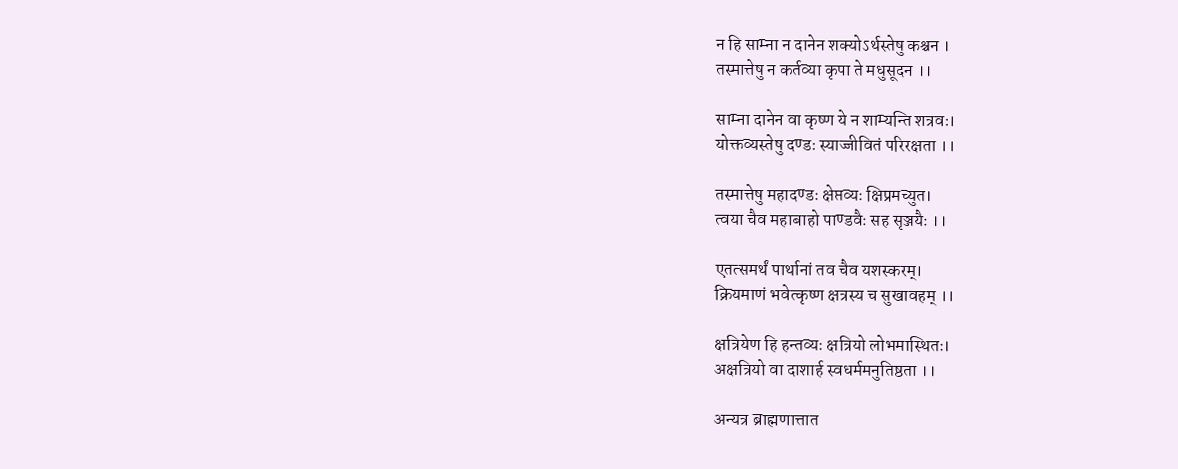न हि साम्ना न दानेन शक्योऽर्थस्तेषु कश्चन ।
तस्मात्तेषु न कर्तव्या कृपा ते मधुसूदन ।।

साम्ना दानेन वा कृष्ण ये न शाम्यन्ति शत्रवः।
योक्तव्यस्तेषु दण्डः स्याज्जीवितं परिरक्षता ।।

तस्मात्तेषु महादण्डः क्षेप्तव्यः क्षिप्रमच्युत।
त्वया चैव महाबाहो पाण्डवैः सह सृञ्जयैः ।।

एतत्समर्थं पार्थानां तव चैव यशस्करम्।
क्रियमाणं भवेत्कृष्ण क्षत्रस्य च सुखावहम् ।।

क्षत्रियेण हि हन्तव्यः क्षत्रियो लोभमास्थितः।
अक्षत्रियो वा दाशार्ह स्वधर्ममनुतिष्ठता ।।

अन्यत्र ब्राह्मणात्तात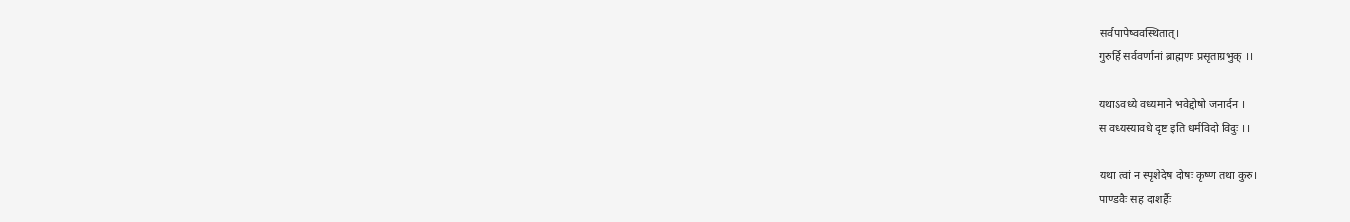सर्वपापेष्ववस्थितात्।
गुरुर्हि सर्ववर्णानां ब्राह्मणः प्रसृताग्रभुक् ।।

यथाऽवध्ये वध्यमाने भवेद्दोषो जनार्दन ।
स वध्यस्यावधे दृष्ट इति धर्मविदो विदुः ।।

यथा त्वां न स्पृशेदेष दोषः कृष्ण तथा कुरु।
पाण्डवैः सह दाशर्हैः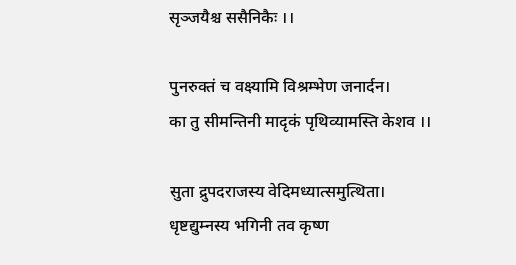सृञ्जयैश्च ससैनिकैः ।।

पुनरुक्तं च वक्ष्यामि विश्रम्भेण जनार्दन।
का तु सीमन्तिनी मादृकं पृथिव्यामस्ति केशव ।।

सुता द्रुपदराजस्य वेदिमध्यात्समुत्थिता।
धृष्टद्युम्नस्य भगिनी तव कृष्ण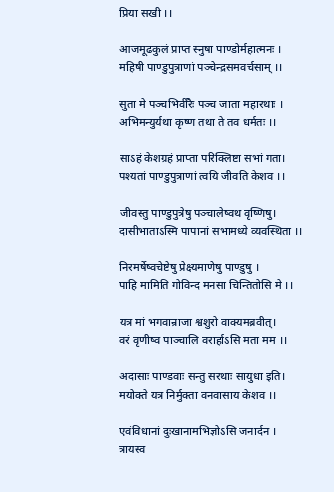प्रिया सखी ।।

आजमूढकुलं प्राप्त स्नुषा पाण्डोर्महात्मनः ।
महिषी पाण्डुपुत्राणां पञ्चेन्द्रसमवर्चसाम् ।।

सुता मे पञ्चभिर्वीरैः पञ्च जाता महारथाः ।
अभिमन्युर्यथा कृष्ण तथा ते तव धर्मतः ।।

साऽहं केशग्रहं प्राप्ता परिक्लिष्टा सभां गता।
पश्यतां पाण्डुपुत्राणां त्वयि जीवति केशव ।।

जीवस्तु पाण्डुपुत्रेषु पञ्चालेष्वथ वृष्णिषु।
दासीभाताऽस्मि पापानां सभामध्ये व्यवस्थिता ।।

निरमर्षेष्वचेष्टेषु प्रेक्ष्यमाणेषु पाण्डुषु ।
पाहि मामिति गोविन्द मनसा चिन्तितोसि मे ।।

यत्र मां भगवान्राजा श्वशुरो वाक्यमब्रवीत्।
वरं वृणीष्व पाञ्चालि वरार्हाऽसि मता मम ।।

अदासाः पाण्डवाः सन्तु सरथाः सायुधा इति।
मयोक्ते यत्र निर्मुक्ता वनवासाय केशव ।।

एवंविधानां दुःखानामभिज्ञोऽसि जनार्दन ।
त्रायस्व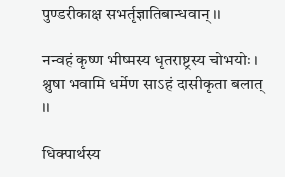पुण्डरीकाक्ष सभर्तृज्ञातिबान्धवान् ।।

नन्वहं कृष्ण भीष्मस्य धृतराष्ट्रस्य चोभयोः ।
श्नुषा भवामि धर्मेण साऽहं दासीकृता बलात् ।।

धिक्पार्थस्य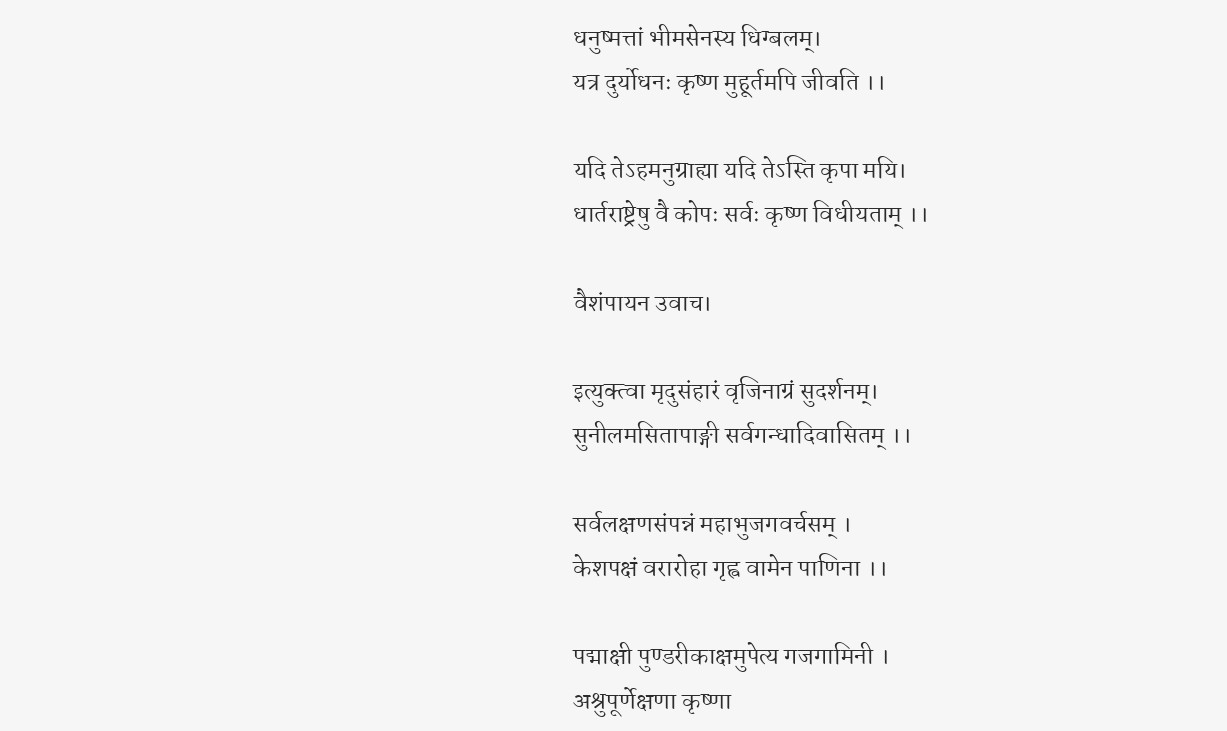धनुष्मत्तां भीमसेनस्य धिग्बलम्।
यत्र दुर्योधनः कृष्ण मुहूर्तमपि जीवति ।।

यदि तेऽहमनुग्राह्या यदि तेऽस्ति कृपा मयि।
धार्तराष्ट्रेषु वै कोपः सर्वः कृष्ण विधीयताम् ।।

वैशंपायन उवाच।

इत्युक्त्वा मृदुसंहारं वृजिनाग्रं सुदर्शनम्।
सुनीलमसितापाङ्गी सर्वगन्धादिवासितम् ।।

सर्वलक्षणसंपन्नं महाभुजगवर्चसम् ।
केशपक्षं वरारोहा गृह्व वामेन पाणिना ।।

पद्माक्षी पुण्डरीकाक्षमुपेत्य गजगामिनी ।
अश्रुपूर्णेक्षणा कृष्णा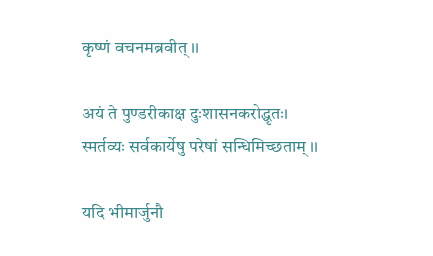कृष्णं वचनमब्रवीत् ।।

अयं ते पुण्डरीकाक्ष दुःशासनकरोद्धृतः।
स्मर्तव्यः सर्वकार्येषु परेषां सन्धिमिच्छताम् ।।

यदि भीमार्जुनौ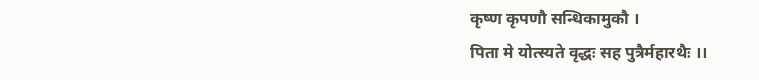कृष्ण कृपणौ सन्धिकामुकौ ।
पिता मे योत्स्यते वृद्धः सह पुत्रैर्महारथैः ।।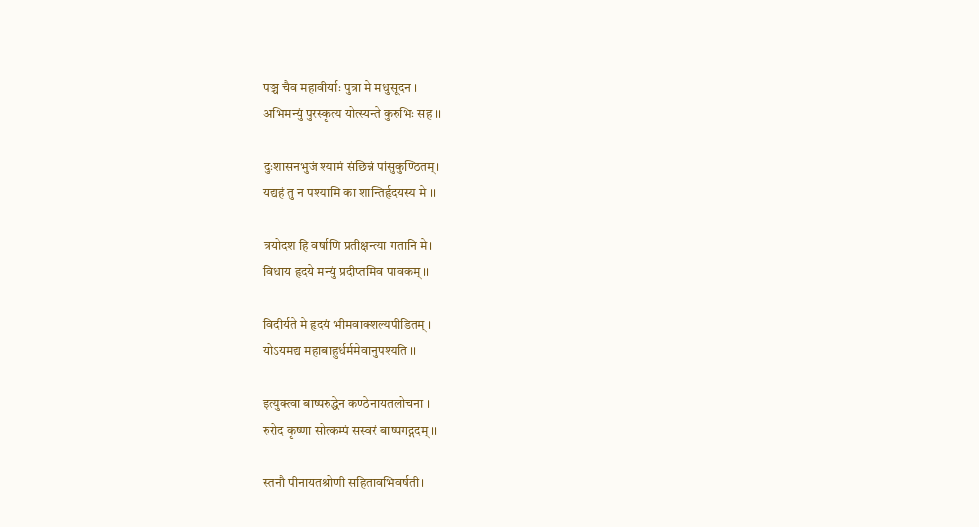पञ्च चैव महावीर्याः पुत्रा मे मधुसूदन ।
अभिमन्युं पुरस्कृत्य योत्स्यन्ते कुरुभिः सह ।।

दुःशासनभुजं श्यामं संछिन्नं पांसुकुण्ठितम्।
यद्यहं तु न पश्यामि का शान्तिर्हृदयस्य मे ।।

त्रयोदश हि वर्षाणि प्रतीक्षन्त्या गतानि मे।
विधाय हृदये मन्युं प्रदीप्तमिव पावकम् ।।

विदीर्यते मे हृदयं भीमवाक्शल्यपीडितम् ।
योऽयमद्य महाबाहुर्धर्ममेवानुपश्यति ।।

इत्युक्त्वा बाष्परुद्धेन कण्ठेनायतलोचना ।
रुरोद कृष्णा सोत्कम्पं सस्वरं बाष्पगद्गदम् ।।

स्तनौ पीनायतश्रोणी सहितावभिवर्षती।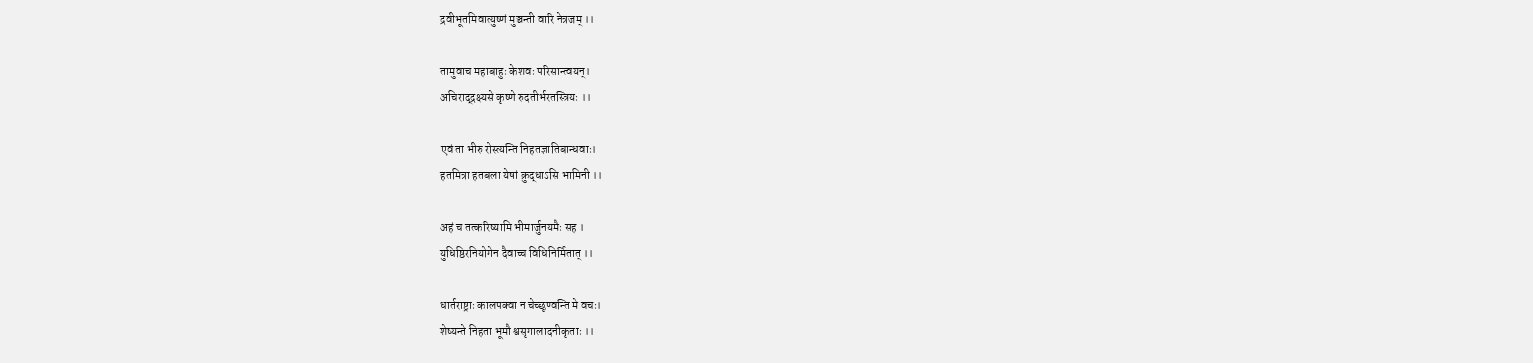द्रवीभूतमिवात्युष्णं मुञ्चन्ती वारि नेत्रजम् ।।

तामुवाच महाबाहुः केशवः परिसान्त्वयन्।
अचिराद्द्रक्ष्यसे कृष्णे रुदतीर्भरतस्त्रियः ।।

एवं ता भीरु रोस्त्यन्ति निहतज्ञातिबान्धवाः।
हतमित्रा हतबला येषां क्रुद्धाऽसि भामिनी ।।

अहं च तत्करिष्यामि भीमार्जुनयमैः सह ।
युधिष्ठिरनियोगेन दैवाच्च विधिनिर्मितात् ।।

धार्तराष्ट्राः कालपक्वा न चेच्छृण्वन्ति मे वचः।
शेष्यन्ते निहता भूमौ श्वसृगालादनीकृताः ।।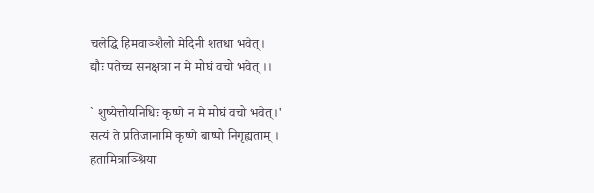चलेद्धि हिमवाञ्शैलो मेदिनी शतधा भवेत्।
द्यौः पतेच्च सनक्षत्रा न मे मोघं वचो भवेत् ।।

` शुष्येत्तोयनिधिः कृष्णे न मे मोघं वचो भवेत्।'
सत्यं ते प्रतिजानामि कृष्णे बाष्पो निगृह्यताम् ।
हतामित्राञ्श्रिया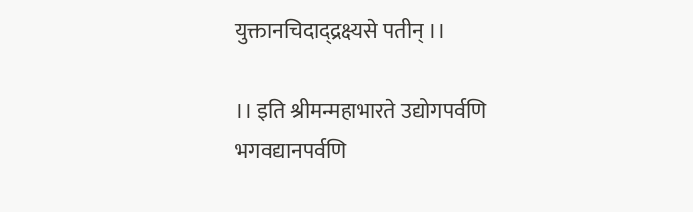युक्तानचिदाद्द्रक्ष्यसे पतीन् ।।

।। इति श्रीमन्महाभारते उद्योगपर्वणि
भगवद्यानपर्वणि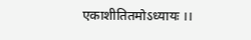एकाशीतितमोऽध्यायः ।।